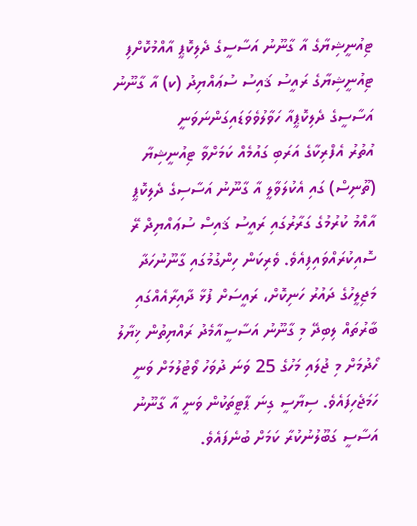ޓިއުނީޝިޔާގެ އާ ގާނޫނު އަސާސީގެ ދެލިކޮޕީ އާއްމުކޮށްފި
ޓިއުނީޝިޔާގެ ރައީސު ޤައިސު ސުޢައްޔިދު (ކ) އާ ގާނޫނު އަސާސީގެ ދެލިކޮޕީއާ ހަވާލުވެވަޑައިގަންނަވަނީ
އުތުރު އެފްރިކާގެ އަރަބި ގައުމެއް ކަމަށްވާ ޓިއުނީޝިޔާ (ތޫނިސް) ގައި އެކުލަވާލީ އާ ގާނޫނު އަސާސިގެ ދެލިކޮޕީ އާއްމު ކުރުމުގެ ގަރާރުގައި ރައީސު ޤައިސް ސުޢައްޔިދް ރޭ ސޮއިކުރައްވައިފިއެވެ. ވެރިކަން ހިންގުމުގައި ގާނޫނުހަދާ މަޖިލީހުގެ ދައުރު ހަނިކޮށް، ރައީސަށް ފުޅާ ދާއިރާއެއްގައި ބާރުތައް ލިބިދޭ މި ގާނޫނު އަސާސީއާމެދު ރައްޔިތުން ޚިޔާލު ހޯދުމަށް މި ޖުލައި މަހުގެ 25 ވަނަ ދުވަހު ވޯޓުލުމަށް ވަނީ ހަމަޖެހިފައެވެ. ސިޔާސީ ގިނަ ޕާޓީތަކުން ވަނީ އާ ގާނޫނު އަސާސީ ގަބޫލުނުކުރާ ކަމަށް ބުނެފައެވެ.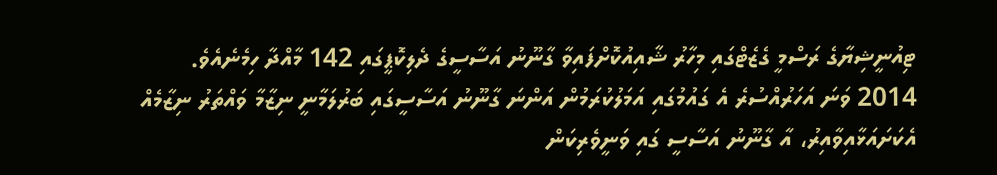ޓިއުނީޝިޔާގެ ރަސްމީ ގެޒެޓްގައި މިހާރު ޝާއިއުކޮށްފައިވާ ގާނޫނު އަސާސީގެ ދެލިކޮޕީގައި 142 މާއްދާ ހިމެނެއެވެ. 2014 ވަނަ އަހަރުއްސުރެ އެ ގައުމުގައި އަމަލުކުރަމުން އަންނަ ގާނޫނު އަސާސީގައި ބަރުލަމާނީ ނިޒާމާ ވައްތަރު ނިޒާމެއް އެކަށައަޅާއިވާއިރު، އާ ގާނޫނު އަސާސީ ގައި ވަނީވެރިކަން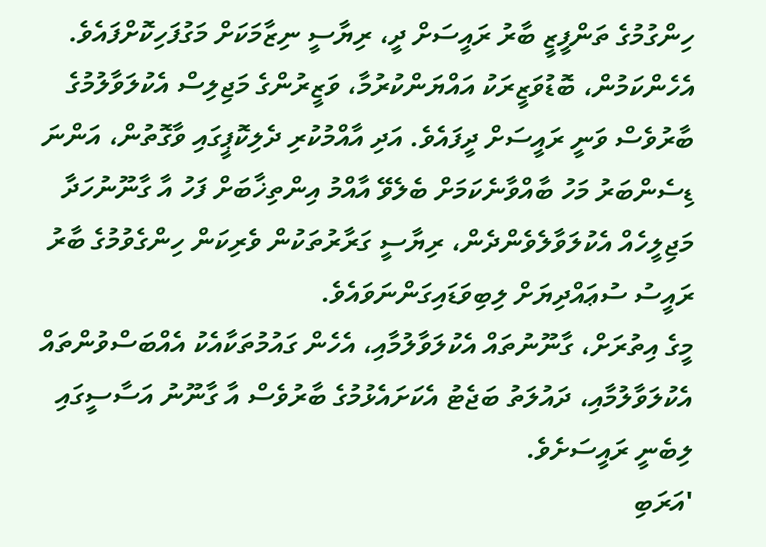ހިންގުމުގެ ތަންފީޒީ ބާރު ރައީސަށް ދީ، ރިޔާސީ ނިޒާމަކަށް މަގުފަހިކޮށްފައެވެ.
އެހެންކަމުން، ބޮޑުވަޒީރަކު އައްޔަންކުރުމާ، ވަޒީރުންގެ މަޖިލިސް އެކުލަވާލުމުގެ ބާރުވެސް ވަނީ ރައީސަށް ދީފައެވެ. އަދި އާއްމުކުރި ދެލިކޮޕީގައި ވާގޮތުން، އަންނަ ޑިސެންބަރު މަހު ބާއްވާނެކަމަށް ބެލެވޭ އާއްމު އިންތިޚާބަށް ފަހު އާ ގާނޫނުހަދާ މަޖިލީހެއް އެކުލަވާލެވެންދެން، ރިޔާސީ ގަރާރުތަކުން ވެރިކަން ހިންގެވުމުގެ ބާރު ރައީސު ސުޢައްދިޔަށް ލިބިވަޑައިގަންނަވައެވެ.
މީގެ އިތުރަށް، ގާނޫނުތައް އެކުލަވާލުމާއި، އެހެން ގައުމުތަކާއެކު އެއްބަސްވުންތައް އެކުލަވާލުމާއި، ދައުލަތު ބަޖެޓު އެކަށައެޅުމުގެ ބާރުވެސް އާ ގާނޫނު އަސާސީގައި ލިބެނީ ރައީސަށެވެ.
'އަރަބި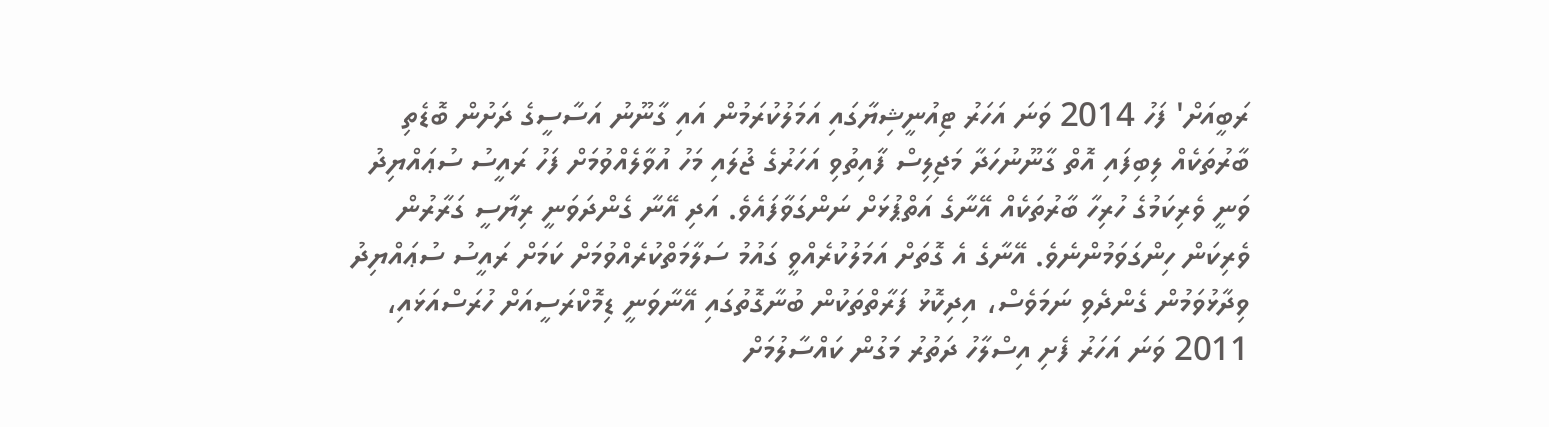ރަބީއަށް' ފަހު 2014 ވަނަ އަހަރު ޓިއުނީޝިޔާގައި އަމަލުކުރަމުން އައި ގާނޫނު އަސާސީގެ ދަށުން ބޮޑެތި ބާރުތަކެއް ލިބިފައި އޮތް ގާނޫނުހަދާ މަޖިލިސް ފާއިތުވި އަހަރުގެ ޖުލައި މަހު އުވާލެއްވުމަށް ފަހު ރައީސު ސުޢައްޔިދު ވަނީ ވެރިކަމުގެ ހުރިހާ ބާރުތަކެއް އޭނާގެ އަތްޕުޅަށް ނަންގަވާފައެވެ. އަދި އޭނާ ގެންދަވަނީ ރިޔާސީ ގަރާރުން ވެރިކަން ހިންގަވަމުންނެވެ. އޭނާގެ އެ ގޮތަށް އަމަލުކުރެއްވީ ގައުމު ސަލާމަތްކުރެއްވުމަށް ކަމަށް ރައީސު ސުޢައްޔިދު ވިދާޅުވަމުން ގެންދެވި ނަމަވެސް، އިދިކޮޅު ފަރާތްތަކުން ބުނާގޮތުގައި އޭނާވަނީ ޑިމޮކްރަސީއަށް ހުރަސްއަޅައި، 2011 ވަނަ އަހަރު ފެށި އިސްލާހު ދަތުރު މަގުން ކައްސާލުމަށް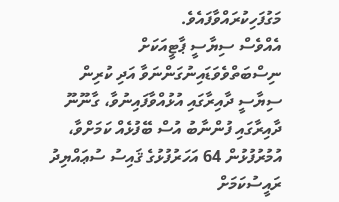މަގުފަހިކުރައްވާފައެވެ.
އެއްވެސް ސިޔާސީ ޕާޓީއަކަށް ނިސްބަތްވެވަޑައިނުގަންނަވާ އަދި ކުރިން ސިޔާސީ ދާއިރާގައި އުޅުއްވާފައިނުވާ، ގާނޫނޫ ދާއިރާގައި ފުންނާބު އުސް ބޭފުޅެއް ކަމަށްވާ، އުމުރުފުޅުން 64 އަހަރުފުޅުގެ ޤައިސު ސުޢައްޔިދު ރައީސުކަމަށް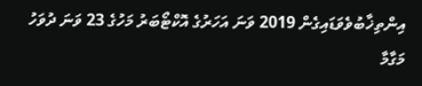އިންތިޚާބުވެވަޑައިގެން 2019 ވަނަ އަހަރުގެ އޮކްޓޯބަރު މަހުގެ 23 ވަނަ ދުވަހު މަގާމާ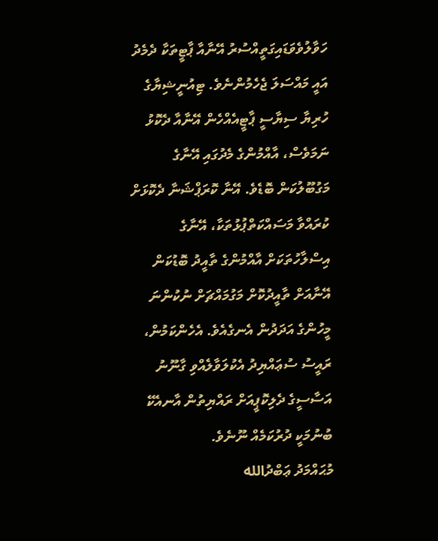ހަވާލުވެވަޑައިގަތީއްސުރު އޭނާއާ ޕާޓީތަކާ ދެމެދު އައީ މައްސަލަ ޖެހެމުންނެވެ. ޓިއުނީޝިޔާގެ ހުރިޔާ ސިޔާސީ ޕާޓީއެއްހެން އޭނާއާ ދެކޮޅު ނަމަވެސް، އާއްމުންގެ މެދުގައި އޭނާގެ މަގުބޫލުކަން ބޮޑެވެ. އޭނާ ކޮރަޕްޝަނާ ދެކޮޅަށް ކުރައްވާ މަސައްކަތްޕުޅުތަކާ، އޭނާގެ އިސްލާހުތަކަށް އާއްމުންގެ ތާއީދު ބޮޑުކަން އޭނާއަށް ތާއީދުކޮށް މަގުމައްޗަށް ނުކުންނަ މީހުންގެ އަދަދުން އެނގެއެވެ. އެހެންކަމުން، ރައީސު ސުޢައްޔިދު އެކުލަވާލެއްވި ގާނޫނު އަސާސީގެ ދެލިކޮޕީއަށް ރައްޔިތުން އާނއެކޭ ބުނުމަކީ ދުރުކަމެއް ނޫނެވެ.
މުޙައްމަދު ޢަބްދުالله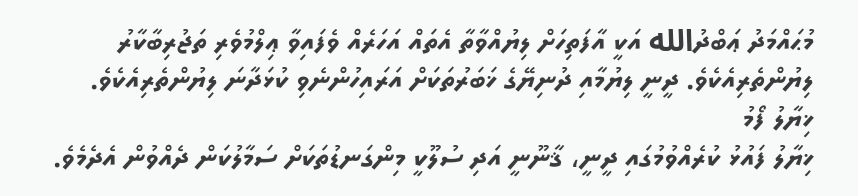މުޙައްމަދު ޢަބްދުالله އަކީ އާފަތިހަށް ލިޔުއްވާތާ އެތައް އަހަރެއް ވެފައިވާ ޢިލްމުވެރި ތަޖުރިބާކާރު ލިޔުންތެރިއެކެވެ. ދީނީ ލިޔުމާއި ދުނިޔޭގެ ޚަބަރުތަކަށް އަރައިހުންނެވި ކުޅަދާނަ ލިޔުންތެރިއެކެވެ.
ޚިޔާލު ފޯމު
ޚިޔާލު ފައުޅު ކުރެއްވުމުގައި ދީނީ، ޤާނޫނީ އަދި ސުލޫކީ މިންގަނޑުތަކަށް ސަމާލުކަން ދެއްވުން އެދެމެވެ.